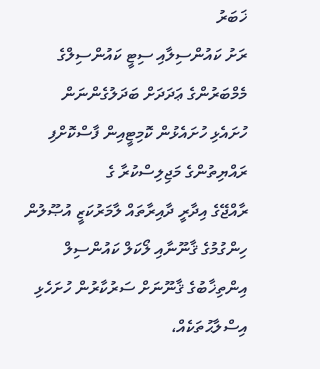ޚަބަރު
ރަށު ކައުންސިލާއި ސިޓީ ކައުންސިލްގެ މެމްބަރުންގެ ޢަދަދަށް ބަދަލުގެންނަން ހުށައެޅި ހުށައެޅުން ކޮމިޓީއިން ފާސްކޮށްފި
ރައްޔިތުންގެ މަޖިލިސްކުރާ ގެ
ރާއްޖޭގެ އިދާރީ ދާއިރާތައް ލާމަރުކަޒީ އުޞޫލުން ހިންގުމުގެ ޤާނޫނާއި ލޯކަލް ކައުންސިލް އިންތިޚާބުގެ ޤާނޫނަށް ސަރުކާރުން ހުށަހެޅި އިސްލާޙުތަކެއް،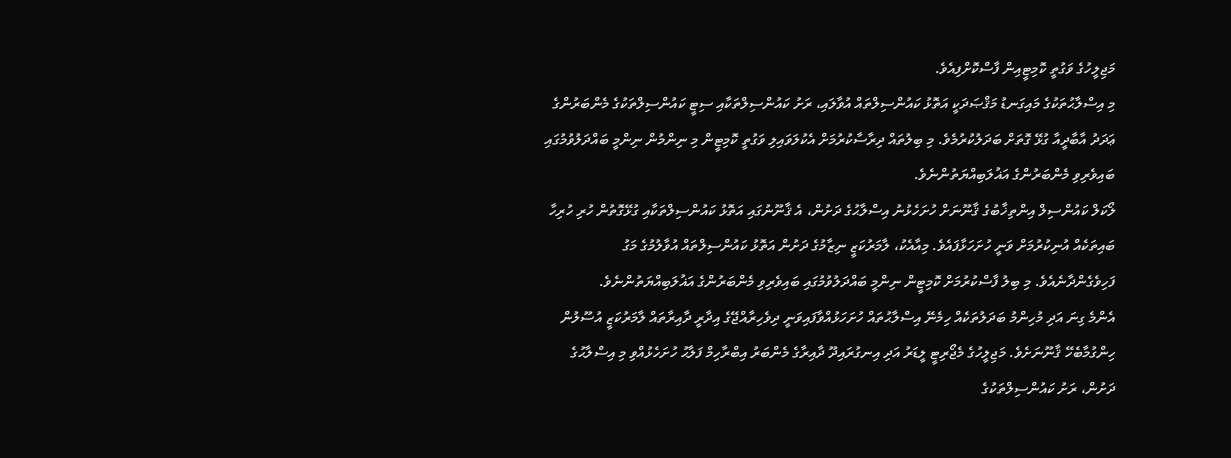މަޖިލީހުގެ ވަގުތީ ކޮމިޓީއިން ފާސްކޮށްފިއެވެ.
މި އިސްލާޙުތަކުގެ މައިގަނޑު މަޤްޞަދަކީ އަތޮޅު ކައުންސިލްތައް އުވާލައި، ރަށު ކައުންސިލްތަކާއި ސިޓީ ކައުންސިލްތަކުގެ މެންބަރުންގެ ޢަދަދު އާބާދީއާ ގުޅޭ ގޮތަށް ބަދަލުކުރުމެވެ. މި ބިލުތައް ދިރާސާކުރުމަށް އެކުލަވައިލި ވަގުތީ ކޮމިޓީން މި ނިންމުން ނިންމީ ބައްދަލުވުމުގައި ބައިވެރިވި މެންބަރުންގެ އަޣުލަބިއްޔަތުންނެވެ.
ލޯކަލް ކައުންސިލް އިންތިޚާބުގެ ޤާނޫނަށް ހުށަހެޅުނު އިސްލާޙުގެ ދަށުން، އެ ޤާނޫނުގައި އަތޮޅު ކައުންސިލްތަކާއި ގުޅޭގޮތުން ހުރި ހުރިހާ ބައިތަކެއް އުނިކުރުމަށް ވަނީ ހުށަހަޅާފައެވެ. މިއާއެކު، ލާމަރުކަޒީ ނިޒާމުގެ ދަށުން އަތޮޅު ކައުންސިލްތައް އުވާލުމުގެ މަގު ފަހިވެގެންދާނެއެވެ. މި ބިލު ފާސްކުރުމަށް ކޮމިޓީން ނިންމީ ބައްދަލުވުމުގައި ބައިވެރިވި މެންބަރުންގެ އަޣުލަބިއްޔަތުންނެވެ.
އެންމެ ގިނަ އަދި މުހިންމު ބަދަލުތަކެއް ހިމެނޭ އިސްލާޙުތައް ހުށަހަޅުއްވާފައިވަނީ ދިވެހިރާއްޖޭގެ އިދާރީ ދާއިރާތައް ލާމަރުކަޒީ އުސޫލުން ހިންގުމާބެހޭ ޤާނޫނަށެވެ. މަޖިލީހުގެ މެޖޯރިޓީ ލީޑަރު އަދި އިނގުރައިދޫ ދާއިރާގެ މެންބަރު އިބްރާހިމް ފަލާޙު ހުށަހެޅުއްވި މި އިސްލާޙުގެ ދަށުން، ރަށު ކައުންސިލްތަކުގެ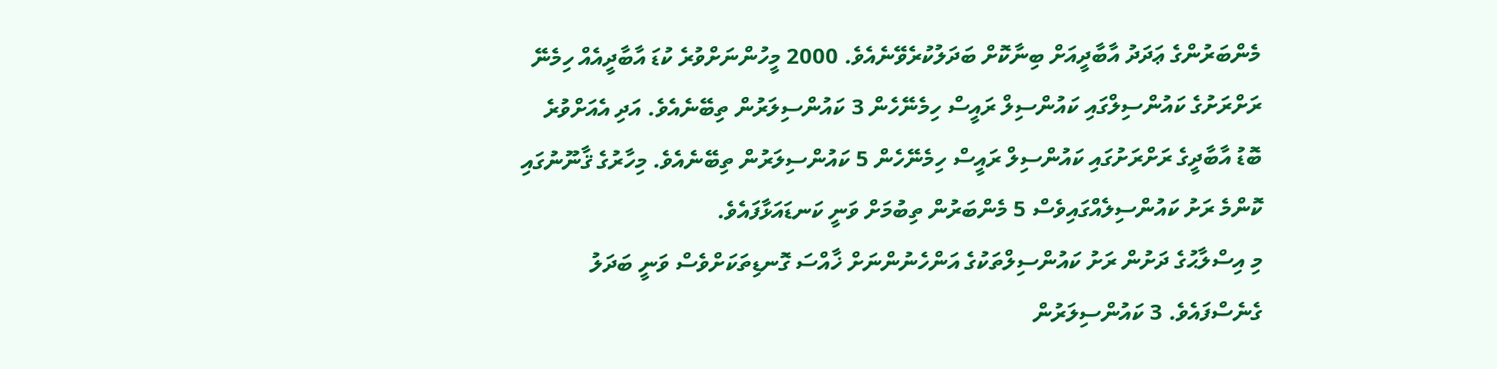މެންބަރުންގެ ޢަދަދު އާބާދީއަށް ބިނާކޮށް ބަދަލުކުރެވޭނެއެވެ. 2000 މީހުންނަށްވުރެ ކުޑަ އާބާދީއެއް ހިމެނޭ ރަށްރަށުގެ ކައުންސިލްގައި ކައުންސިލް ރައީސް ހިމެނޭހެން 3 ކައުންސިލަރުން ތިބޭނެއެވެ. އަދި އެއަށްވުރެ ބޮޑު އާބާދީގެ ރަށްރަށުގައި ކައުންސިލް ރައީސް ހިމެނޭހެން 5 ކައުންސިލަރުން ތިބޭނެއެވެ. މިހާރުގެ ޤާނޫނުގައި ކޮންމެ ރަށު ކައުންސިލެއްގައިވެސް 5 މެންބަރުން ތިބުމަށް ވަނީ ކަނޑައަޅާފައެވެ.
މި އިސްލާޙުގެ ދަށުން ރަށު ކައުންސިލްތަކުގެ އަންހެނުންނަށް ޚާއްސަ ގޮނޑިތަކަށްވެސް ވަނީ ބަދަލު ގެނެސްފައެވެ. 3 ކައުންސިލަރުން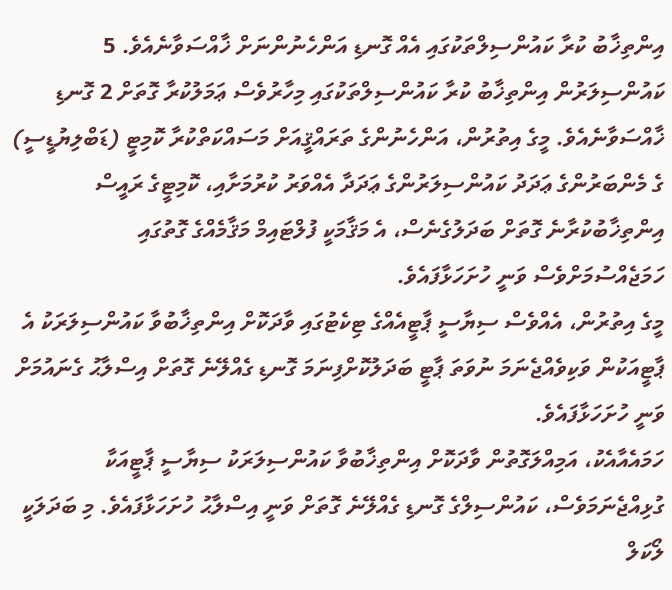އިންތިޚާބު ކުރާ ކައުންސިލްތަކުގައި އެއް ގޮނޑި އަންހެނުންނަށް ޚާއްސަވާނެއެވެ. 5 ކައުންސިލަރުން އިންތިޚާބު ކުރާ ކައުންސިލްތަކުގައި މިހާރުވެސް ޢަމަލުކުރާ ގޮތަށް 2 ގޮނޑި ޚާއްސަވާނެއެވެ. މީގެ އިތުރުން، އަންހެނުންގެ ތަރައްޤީއަށް މަސައްކަތްކުރާ ކޮމިޓީ (ޑަބްލިޔުޑީސީ) ގެ މެންބަރުންގެ ޢަދަދު ކައުންސިލަރުންގެ ޢަދަދާ އެއްވަރު ކުރުމަށާއި، ކޮމިޓީގެ ރައީސް އިންތިޚާބުކުރާނެ ގޮތަށް ބަދަލުގެނެސް، އެ މަޤާމަކީ ފުލްޓައިމް މަޤާމެއްގެ ގޮތުގައި ހަމަޖެއްސުމަށްވެސް ވަނީ ހުށަހަޅާފައެވެ.
މީގެ އިތުރުން، އެއްވެސް ސިޔާސީ ޕާޓީއެއްގެ ޓިކެޓުގައި ވާދަކޮށް އިންތިޚާބުވާ ކައުންސިލަރަކު އެ ޕާޓީއަކުން ވަކިވެއްޖެނަމަ ނުވަތަ ޕާޓީ ބަދަލުކޮށްފިނަމަ ގޮނޑި ގެއްލޭނެ ގޮތަށް އިސްލާޙު ގެނައުމަށް ވަނީ ހުށަހަޅާފައެވެ.
ހަމައެއާއެކު، އަމިއްލަގޮތުން ވާދަކޮށް އިންތިޚާބުވާ ކައުންސިލަރަކު ސިޔާސީ ޕާޓީއަކާ ގުޅިއްޖެނަމަވެސް، ކައުންސިލްގެ ގޮނޑި ގެއްލޭނެ ގޮތަށް ވަނީ އިސްލާޙު ހުށަހަޅާފައެވެ. މި ބަދަލަކީ ލޯކަލް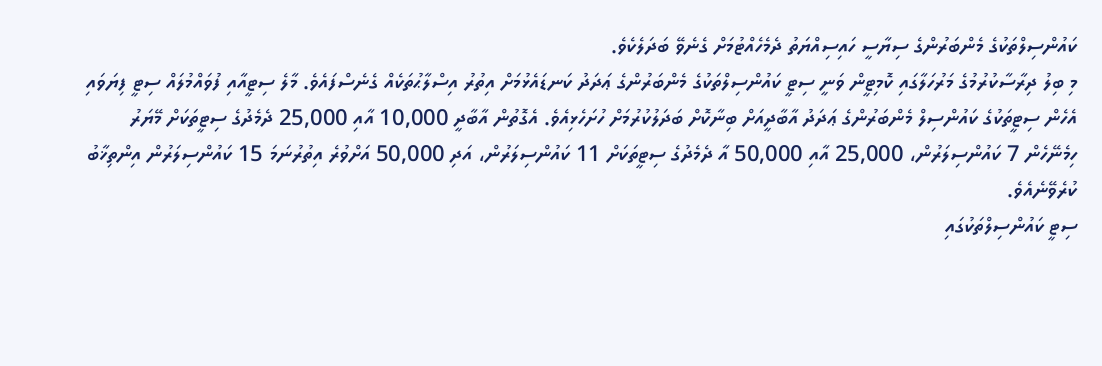ކައުންސިލްތަކުގެ މެންބަރުންގެ ސިޔާސީ ހައިސިއްޔަތު ދެމެހެއްޓުމަށް ގެނެވޭ ބަދަލެކެވެ.
މި ބިލު ދިރާސާކުރުމުގެ މަރުހަލާގައި ކޮމިޓީން ވަނީ ސިޓީ ކައުންސިލްތަކުގެ މެންބަރުންގެ ޢަދަދު ކަނޑައެޅުމަށް އިތުރު އިސްލާޙުތަކެއް ގެނެސްފައެވެ. މާލެ ސިޓީއާއި ފުވައްމުލައް ސިޓީ ފިޔަވައި އެހެން ސިޓީތަކުގެ ކައުންސިލް މެންބަރުންގެ ޢަދަދު އާބާދީއަށް ބިނާކޮށް ބަދަލުކުރުމަށް ހުށަހެޅިއެވެ. އެގޮތުން އާބާދީ 10,000 އާއި 25,000 ދެމެދުގެ ސިޓީތަކަށް މޭޔަރު ހިމެނޭހެން 7 ކައުންސިލަރުން، 25,000 އާއި 50,000 އާ ދެމެދުގެ ސިޓީތަކަށް 11 ކައުންސިލަރުން، އަދި 50,000 އަށްވުރެ އިތުރުނަމަ 15 ކައުންސިލަރުން އިންތިޚާބު ކުރެވޭނެއެވެ.
ސިޓީ ކައުންސިލްތަކުގައި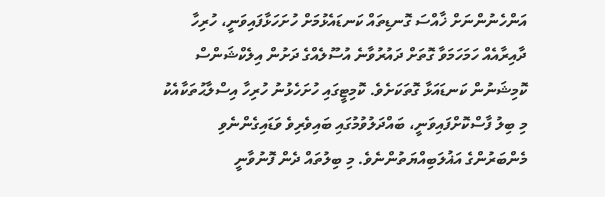އަންހެނުންނަށް ޚާއްސަ ގޮނޑިތައް ކަނޑައެޅުމަށް ހުށަހަޅާފައިވަނީ، ހުރިހާ ދާއިރާއެއް ހަމަހަމަވާ ގޮތަށް ދައުރުވާނެ އުސޫލެއްގެ ދަށުން އިލެކްޝަންސް ކޮމިޝަނުން ކަނޑައަޅާ ގޮތަކަށެވެ. ކޮމިޓީގައި ހުށަހެޅުނު ހުރިހާ އިސްލާޙުތަކާއެކު މި ބިލު ފާސްކޮށްފައިވަނީ، ބައްދަލުވުމުގައި ބައިވެރިވެ ވަޑައިގެންނެވި މެންބަރުންގެ އަޣުލަބިއްޔަތުންނެވެ. މި ބިލުތައް ދެން ފޮނުވާނީ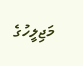މަޖިލީހުގެ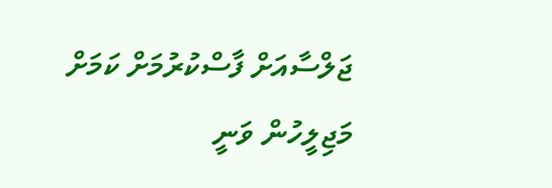ޖަލްސާއަށް ފާސްކުރުމަށް ކަމަށް މަޖިލީހުން ވަނީ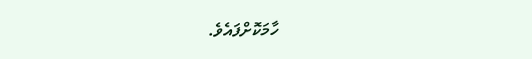ހާމަކޮށްފައެވެ.